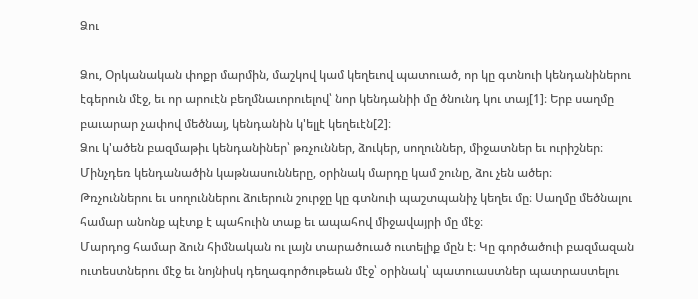Ձու

Ձու, Օրկանական փոքր մարմին, մաշկով կամ կեղեւով պատուած, որ կը գտնուի կենդանիներու էգերուն մէջ, եւ որ արուէն բեղմնաւորուելով՝ նոր կենդանիի մը ծնունդ կու տայ[1]։ Երբ սաղմը բաւարար չափով մեծնայ, կենդանին կ'ելլէ կեղեւէն[2]։
Ձու կ'ածեն բազմաթիւ կենդանիներ՝ թռչուններ, ձուկեր, սողուններ, միջատներ եւ ուրիշներ։ Մինչդեռ կենդանածին կաթնասունները, օրինակ մարդը կամ շունը, ձու չեն ածեր։
Թռչուններու եւ սողուններու ձուերուն շուրջը կը գտնուի պաշտպանիչ կեղեւ մը։ Սաղմը մեծնալու համար անոնք պէտք է պահուին տաք եւ ապահով միջավայրի մը մէջ։
Մարդոց համար ձուն հիմնական ու լայն տարածուած ուտելիք մըն է։ Կը գործածուի բազմազան ուտեստներու մէջ եւ նոյնիսկ դեղագործութեան մէջ՝ օրինակ՝ պատուաստներ պատրաստելու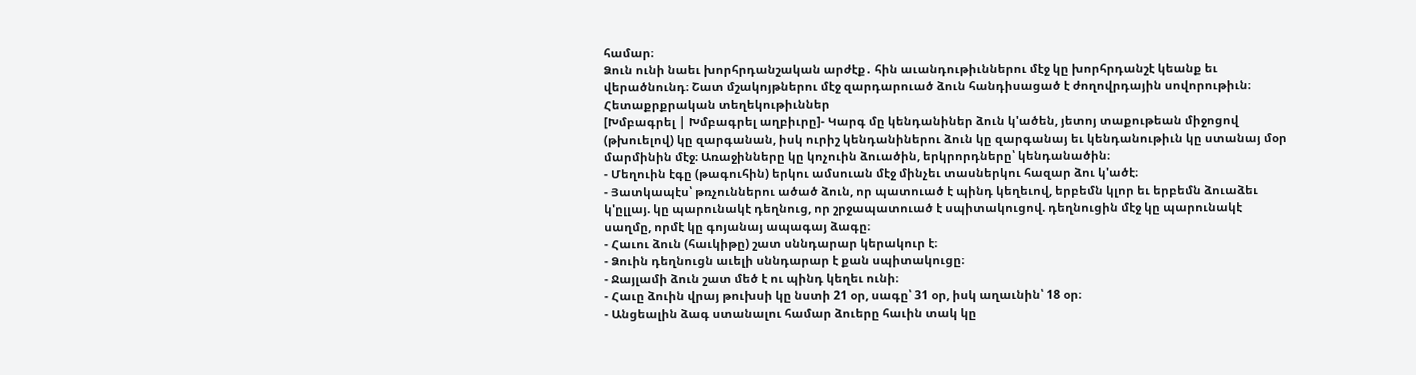համար։
Ձուն ունի նաեւ խորհրդանշական արժէք․ հին աւանդութիւններու մէջ կը խորհրդանշէ կեանք եւ վերածնունդ։ Շատ մշակոյթներու մէջ զարդարուած ձուն հանդիսացած է ժողովրդային սովորութիւն։
Հետաքրքրական տեղեկութիւններ
[Խմբագրել | Խմբագրել աղբիւրը]- Կարգ մը կենդանիներ ձուն կ'ածեն, յետոյ տաքութեան միջոցով (թխուելով) կը զարգանան, իսկ ուրիշ կենդանիներու ձուն կը զարգանայ եւ կենդանութիւն կը ստանայ մօր մարմինին մէջ։ Առաջինները կը կոչուին ձուածին, երկրորդները՝ կենդանածին։
- Մեղուին էգը (թագուհին) երկու ամսուան մէջ մինչեւ տասներկու հազար ձու կ'ածէ։
- Յատկապէս՝ թռչուններու ածած ձուն, որ պատուած է պինդ կեղեւով, երբեմն կլոր եւ երբեմն ձուաձեւ կ'ըլլայ. կը պարունակէ դեղնուց, որ շրջապատուած է սպիտակուցով. դեղնուցին մէջ կը պարունակէ սաղմը, որմէ կը գոյանայ ապագայ ձագը։
- Հաւու ձուն (հաւկիթը) շատ սննդարար կերակուր է։
- Ձուին դեղնուցն աւելի սննդարար է քան սպիտակուցը։
- Ջայլամի ձուն շատ մեծ է ու պինդ կեղեւ ունի։
- Հաւը ձուին վրայ թուխսի կը նստի 21 օր, սագը՝ 31 օր, իսկ աղաւնին՝ 18 օր։
- Անցեալին ձագ ստանալու համար ձուերը հաւին տակ կը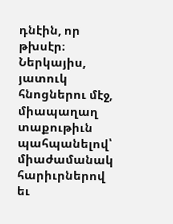դնէին, որ թխսէր։ Ներկայիս, յատուկ հնոցներու մէջ, միապաղաղ տաքութիւն պահպանելով՝ միաժամանակ հարիւրներով եւ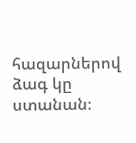հազարներով ձագ կը ստանան։